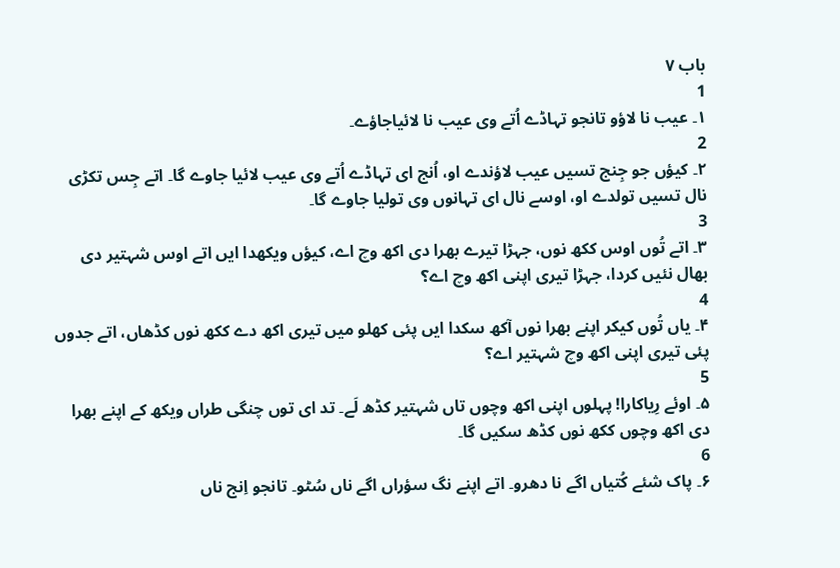باب ۷
1
۱۔ عیب نا لاؤو تانجو تہاڈے اُتے وی عیب نا لائیاجاؤے۔
2
۲۔ کیؤں جو جِنج تسیں عیب لاؤندے او، اُنج ای تہاڈے اُتے وی عیب لائیا جاوے گا۔ اتے جِس تکڑی نال تسیں تولدے او، اوسے نال ای تہانوں وی تولیا جاوے گا۔
3
۳۔ اتے تُوں اوس ککھ نوں، جہڑا تیرے بھرا دی اکھ وچ اے، کیؤں ویکھدا ایں اتے اوس شہتیر دی بھال نئیں کردا، جہڑا تیری اپنی اکھ وچ اے؟
4
۴۔ یاں تُوں کیکر اپنے بھرا نوں آکھ سکدا ایں پئی کھلو میں تیری اکھ دے ککھ نوں کڈھاں، اتے جدوں پئی تیری اپنی اکھ وچ شہتیر اے؟
5
۵۔ اوئے رِیاکارا! پہلوں اپنی اکھ وچوں تاں شہتیر کڈھ لَے۔ تد ای توں چنگی طراں ویکھ کے اپنے بھرا دی اکھ وچوں ککھ نوں کڈھ سکیں گا۔
6
۶۔ پاک شئے کُتیاں اگے نا دھرو۔ اتے اپنے نگ سؤراں اگے ناں سُٹو۔ تانجو اِنج ناں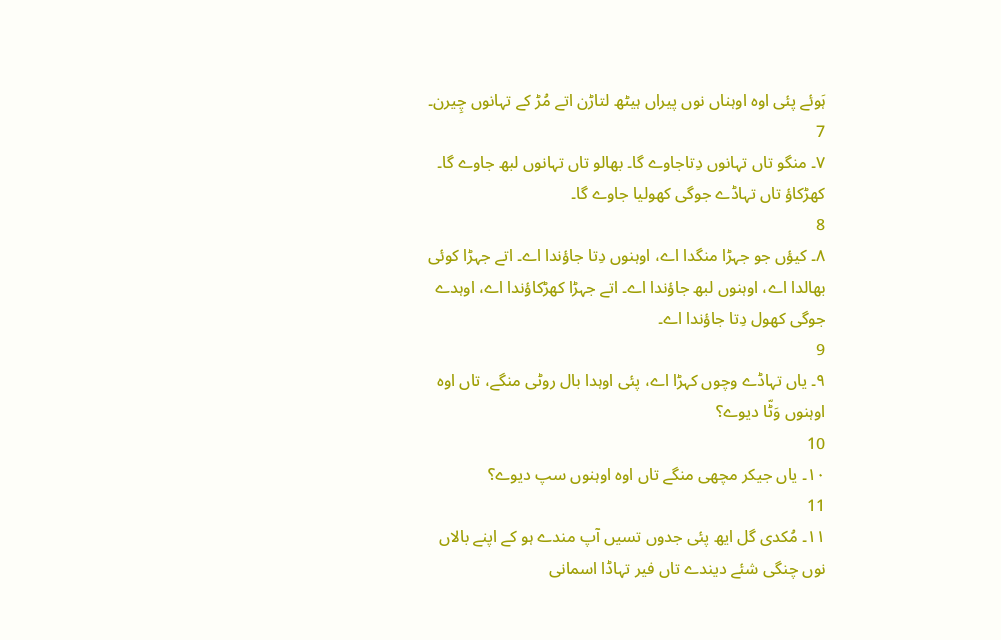ہَوئے پئی اوہ اوہناں نوں پیراں ہیٹھ لتاڑن اتے مُڑ کے تہانوں چِیرن۔
7
۷۔ منگو تاں تہانوں دِتاجاوے گا۔ بھالو تاں تہانوں لبھ جاوے گا۔ کھڑکاؤ تاں تہاڈے جوگی کھولیا جاوے گا۔
8
۸۔ کیؤں جو جہڑا منگدا اے، اوہنوں دِتا جاؤندا اے۔ اتے جہڑا کوئی بھالدا اے، اوہنوں لبھ جاؤندا اے۔ اتے جہڑا کھڑکاؤندا اے، اوہدے جوگی کھول دِتا جاؤندا اے۔
9
۹۔ یاں تہاڈے وچوں کہڑا اے، پئی اوہدا بال روٹی منگے، تاں اوہ اوہنوں وَٹّا دیوے؟
10
۱۰۔ یاں جیکر مچھی منگے تاں اوہ اوہنوں سپ دیوے؟
11
۱۱۔ مُکدی گل ایھ پئی جدوں تسیں آپ مندے ہو کے اپنے بالاں نوں چنگی شئے دیندے تاں فیر تہاڈا اسمانی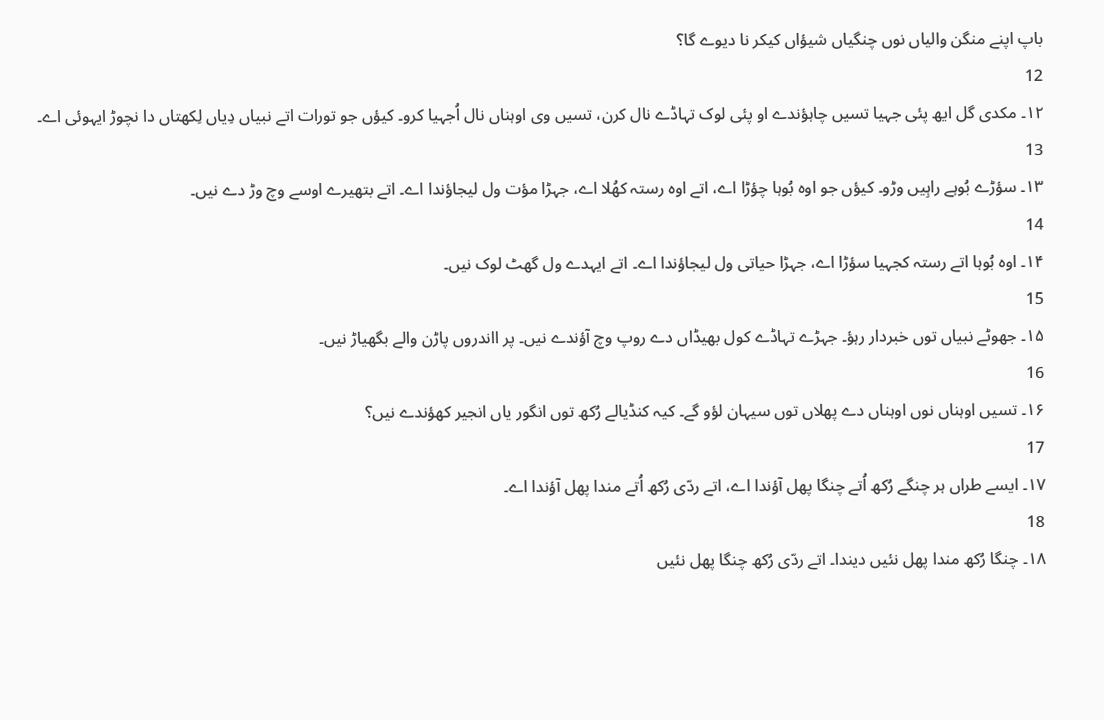باپ اپنے منگن والیاں نوں چنگیاں شیؤاں کیکر نا دیوے گا؟
12
۱۲۔ مکدی گل ایھ پئی جہیا تسیں چاہؤندے او پئی لوک تہاڈے نال کرن، تسیں وی اوہناں نال اُجہیا کرو۔ کیؤں جو تورات اتے نبیاں دِیاں لِکھتاں دا نچوڑ ایہوئی اے۔
13
۱۳۔ سؤڑے بُوہے راہِیں وڑو۔ کیؤں جو اوہ بُوہا چؤڑا اے، اتے اوہ رستہ کھُلا اے، جہڑا مؤت ول لیجاؤندا اے۔ اتے بتھیرے اوسے وچ وڑ دے نیں۔
14
۱۴۔ اوہ بُوہا اتے رستہ کجہیا سؤڑا اے، جہڑا حیاتی ول لیجاؤندا اے۔ اتے ایہدے ول گھٹ لوک نیں۔
15
۱۵۔ جھوٹے نبیاں توں خبردار رہؤ۔ جہڑے تہاڈے کول بھیڈاں دے روپ وچ آؤندے نیں۔ پر ااندروں پاڑن والے بگھیاڑ نیں۔
16
۱۶۔ تسیں اوہناں نوں اوہناں دے پھلاں توں سیہان لؤو گے۔ کیہ کنڈیالے رُکھ توں انگور یاں انجیر کھؤندے نیں؟
17
۱۷۔ ایسے طراں ہر چنگے رُکھ اُتے چنگا پھل آؤندا اے، اتے ردّی رُکھ اُتے مندا پھل آؤندا اے۔
18
۱۸۔ چنگا رُکھ مندا پھل نئیں دیندا۔ اتے ردّی رُکھ چنگا پھل نئیں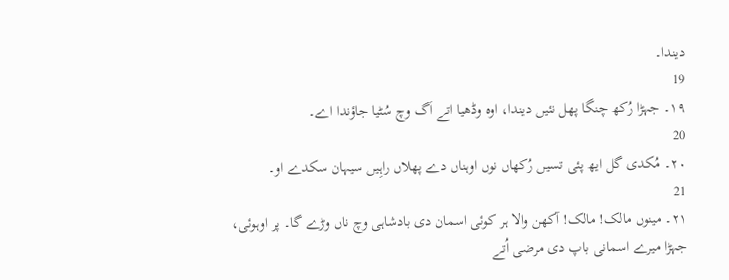دیندا۔
19
۱۹۔ جہڑا رُکھ چنگا پھل نئیں دیندا، اوہ وڈھیا اتے اَگ وچ سُٹیا جاؤندا اے۔
20
۲۰۔ مُکدی گل ایھ پئی تسیں رُکھاں نوں اوہناں دے پھلاں راہِیں سیہان سکدے او۔
21
۲۱۔ مینوں مالک! مالک! آکھن والا ہر کوئی اسمان دی بادشاہی وچ ناں وڑے گا۔ پر اوہوئی، جہڑا میرے اسمانی باپ دی مرضی اُتے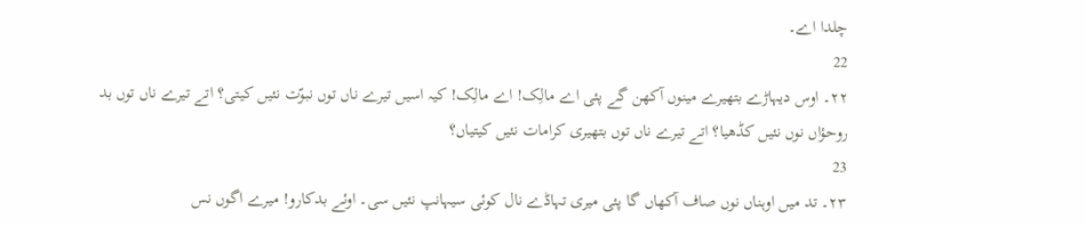چلدا اے۔
22
۲۲۔ اوس دیہاڑے بتھیرے مینوں آکھن گے پئی اے مالِک! اے مالِک! کیہ اسیں تیرے ناں توں نبوّت نئیں کیتی؟ اتے تیرے ناں توں بد روحؤاں نوں نئیں کڈھیا؟ اتے تیرے ناں توں بتھیری کرامات نئیں کیتیاں؟
23
۲۳۔ تد میں اوہناں نوں صاف آکھاں گا پئی میری تہاڈے نال کوئی سیہانپ نئیں سی۔ اوئے بدکارو! میرے اگوں نس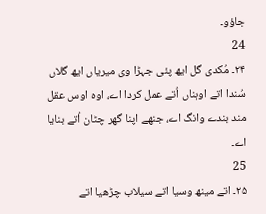جاؤو۔
24
۲۴۔ مُکدی گل ایھ پئی جہڑا وی میریاں ایھ گلاں سُندا اتے اوہناں اُتے عمل کردا اے، اوہ اوس عقل مند بندے وانگ اے، جنھے اپنا گھر چٹان اُتے بنایا اے۔
25
۲۵۔ اتے مینھ وسیا اتے سیلاب چڑھیا اتے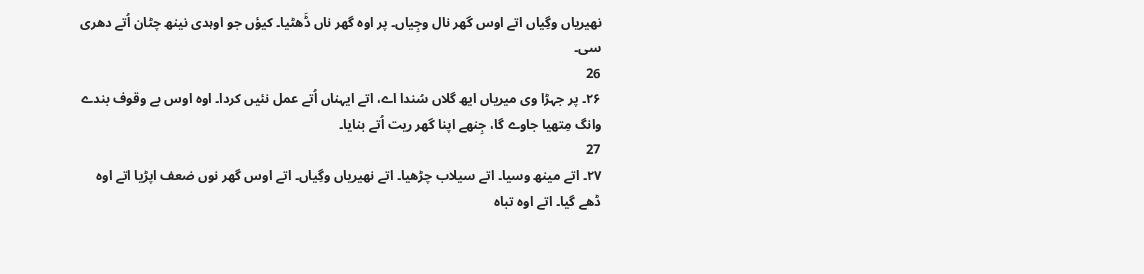نھیریاں وگِیاں اتے اوس گھر نال وجِیاں۔ پر اوہ گھر ناں ڈَھٹیا۔ کیؤں جو اوہدی نینھ چٹان اُتے دھری سی۔
26
۲۶۔ پر جہڑا وی میریاں ایھ گلاں سُندا اے، اتے ایہناں اُتے عمل نئیں کردا۔ اوہ اوس بے وقوف بندے وانگ مِتھیا جاوے گا، جِنھے اپنا گھر ریت اُتے بنایا۔
27
۲۷۔ اتے مینھ وسیا۔ اتے سیلاب چڑھیا۔ اتے نھیریاں وگِیاں۔ اتے اوس گھر نوں ضعف اپڑیا اتے اوہ ڈھے گیا۔ اتے اوہ تباہ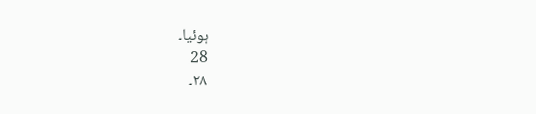ہوئیا۔
28
۲۸۔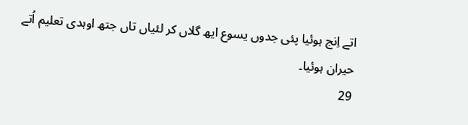اتے اِنج ہوئیا پئی جدوں یسوع ایھ گلاں کر لئیاں تاں جتھ اوہدی تعلیم اُتے حیران ہوئیا۔
29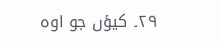۲۹۔ کیؤں جو اوہ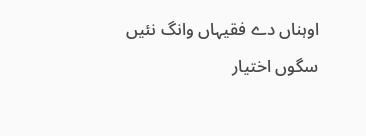اوہناں دے فقیہاں وانگ نئیں سگوں اختیار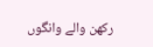رکھن والے وانگوں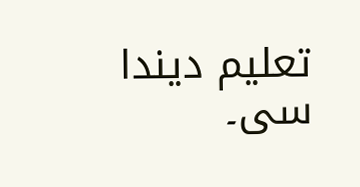تعلیم دیندا سی۔